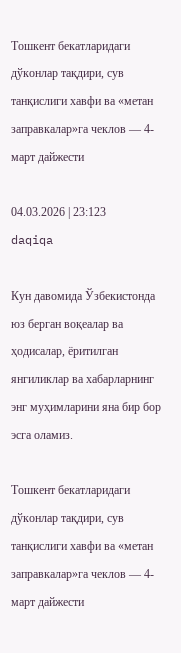Тошкент бекатларидаги дўконлар тақдири, сув танқислиги хавфи ва «метан заправкалар»га чеклов — 4-март дайжести

04.03.2026 | 23:123 daqiqa

Кун давомида Ўзбекистонда юз берган воқеалар ва ҳодисалар, ёритилган янгиликлар ва хабарларнинг энг муҳимларини яна бир бор эсга оламиз.

Тошкент бекатларидаги дўконлар тақдири, сув танқислиги хавфи ва «метан заправкалар»га чеклов — 4-март дайжести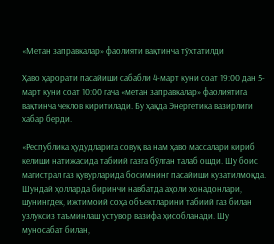«Метан заправкалар» фаолияти вақтинча тўхтатилди

Ҳаво ҳарорати пасайиши сабабли 4-март куни соат 19:00 дан 5-март куни соат 10:00 гача «метан заправкалар» фаолиятига вақтинча чеклов киритилади. Бу ҳақда Энергетика вазирлиги хабар берди.

«Республика ҳудудларига совуқ ва нам ҳаво массалари кириб келиши натижасида табиий газга бўлган талаб ошди. Шу боис магистрал газ қувурларида босимнинг пасайиши кузатилмоқда. Шундай ҳолларда биринчи навбатда аҳоли хонадонлари, шунингдек, ижтимоий соҳа объектларини табиий газ билан узлуксиз таъминлаш устувор вазифа ҳисобланади. Шу муносабат билан,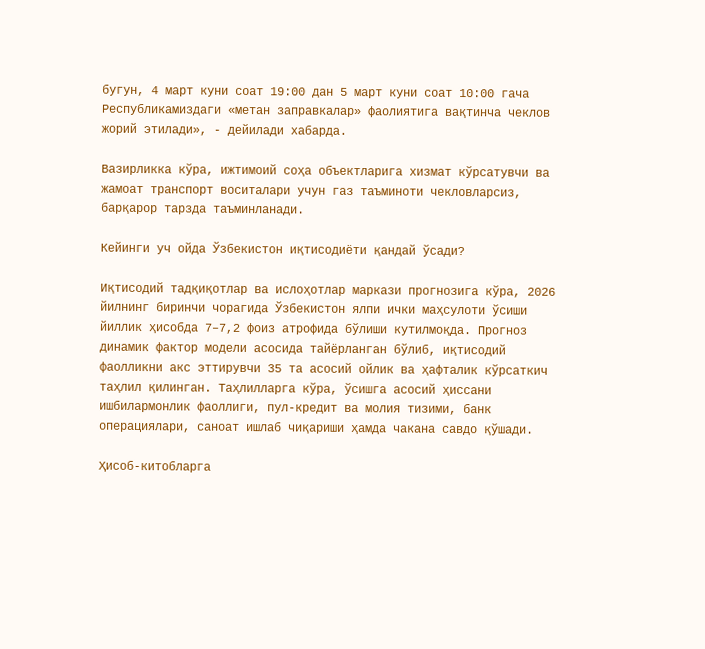бугун, 4 март куни соат 19:00 дан 5 март куни соат 10:00 гача Республикамиздаги «метан заправкалар» фаолиятига вақтинча чеклов жорий этилади», - дейилади хабарда.

Вазирликка кўра, ижтимоий соҳа объектларига хизмат кўрсатувчи ва жамоат транспорт воситалари учун газ таъминоти чекловларсиз, барқарор тарзда таъминланади.

Кейинги уч ойда Ўзбекистон иқтисодиёти қандай ўсади?

Иқтисодий тадқиқотлар ва ислоҳотлар маркази прогнозига кўра, 2026 йилнинг биринчи чорагида Ўзбекистон ялпи ички маҳсулоти ўсиши йиллик ҳисобда 7–7,2 фоиз атрофида бўлиши кутилмоқда. Прогноз динамик фактор модели асосида тайёрланган бўлиб, иқтисодий фаолликни акс эттирувчи 35 та асосий ойлик ва ҳафталик кўрсаткич таҳлил қилинган. Таҳлилларга кўра, ўсишга асосий ҳиссани ишбилармонлик фаоллиги, пул-кредит ва молия тизими, банк операциялари, саноат ишлаб чиқариши ҳамда чакана савдо қўшади.

Ҳисоб-китобларга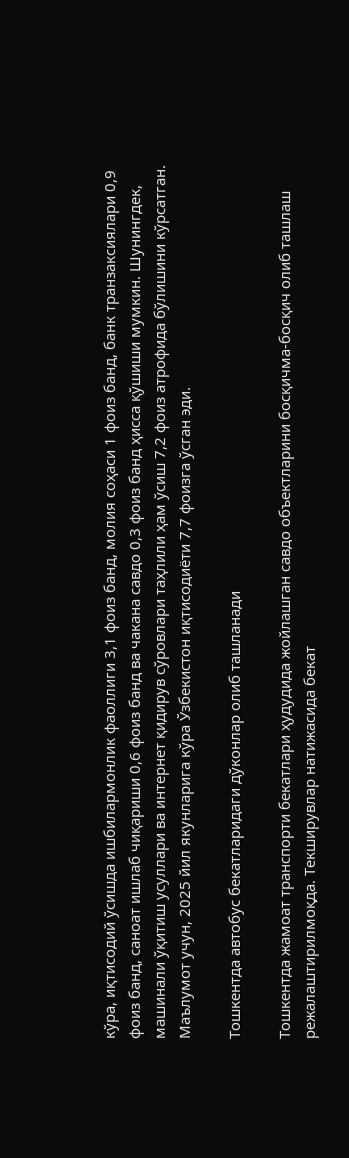кўра, иқтисодий ўсишда ишбилармонлик фаоллиги 3,1 фоиз банд, молия соҳаси 1 фоиз банд, банк транзаксиялари 0,9 фоиз банд, саноат ишлаб чиқариши 0,6 фоиз банд ва чакана савдо 0,3 фоиз банд ҳисса қўшиши мумкин. Шунингдек, машинали ўқитиш усуллари ва интернет қидирув сўровлари таҳлили ҳам ўсиш 7,2 фоиз атрофида бўлишини кўрсатган. Маълумот учун, 2025 йил якунларига кўра Ўзбекистон иқтисодиёти 7,7 фоизга ўсган эди.

Тошкентда автобус бекатларидаги дўконлар олиб ташланади

Тошкентда жамоат транспорти бекатлари ҳудудида жойлашган савдо объектларини босқичма-босқич олиб ташлаш режалаштирилмоқда. Текширувлар натижасида бекат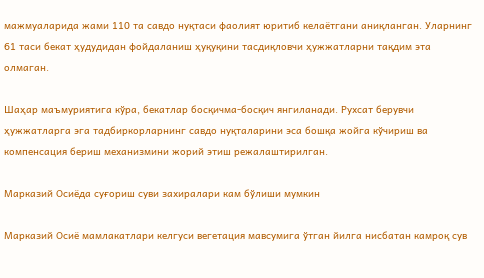мажмуаларида жами 110 та савдо нуқтаси фаолият юритиб келаётгани аниқланган. Уларнинг 61 таси бекат ҳудудидан фойдаланиш ҳуқуқини тасдиқловчи ҳужжатларни тақдим эта олмаган.

Шаҳар маъмуриятига кўра, бекатлар босқичма-босқич янгиланади. Рухсат берувчи ҳужжатларга эга тадбиркорларнинг савдо нуқталарини эса бошқа жойга кўчириш ва компенсация бериш механизмини жорий этиш режалаштирилган.

Марказий Осиёда суғориш суви захиралари кам бўлиши мумкин

Марказий Осиё мамлакатлари келгуси вегетация мавсумига ўтган йилга нисбатан камроқ сув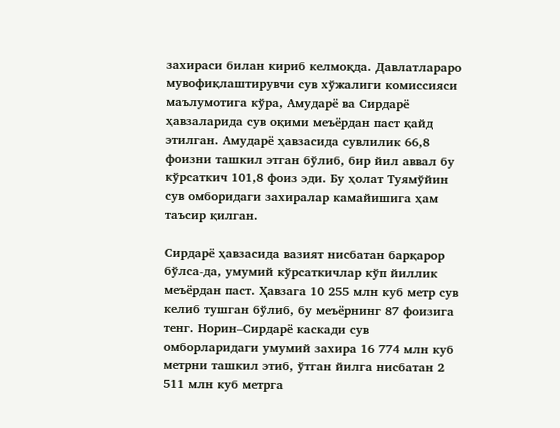захираси билан кириб келмоқда. Давлатлараро мувофиқлаштирувчи сув хўжалиги комиссияси маълумотига кўра, Амударё ва Сирдарё ҳавзаларида сув оқими меъёрдан паст қайд этилган. Амударё ҳавзасида сувлилик 66,8 фоизни ташкил этган бўлиб, бир йил аввал бу кўрсаткич 101,8 фоиз эди. Бу ҳолат Туямўйин сув омборидаги захиралар камайишига ҳам таъсир қилган.

Сирдарё ҳавзасида вазият нисбатан барқарор бўлса-да, умумий кўрсаткичлар кўп йиллик меъёрдан паст. Ҳавзага 10 255 млн куб метр сув келиб тушган бўлиб, бу меъёрнинг 87 фоизига тенг. Норин–Сирдарё каскади сув омборларидаги умумий захира 16 774 млн куб метрни ташкил этиб, ўтган йилга нисбатан 2 511 млн куб метрга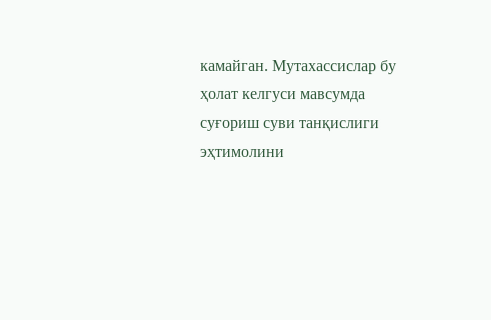камайган. Мутахассислар бу ҳолат келгуси мавсумда суғориш суви танқислиги эҳтимолини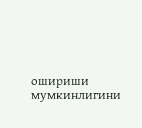ошириши мумкинлигини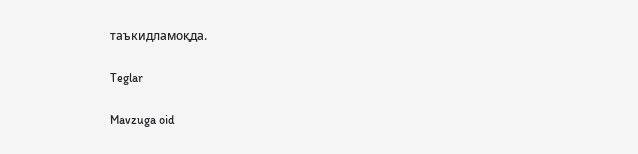таъкидламоқда.

Teglar

Mavzuga oid